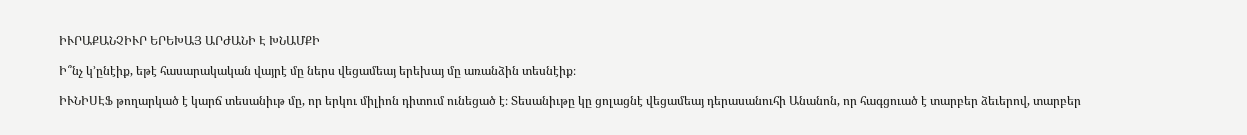ԻՒՐԱՔԱՆՉԻՒՐ ԵՐԵԽԱՅ ԱՐԺԱՆԻ Է ԽՆԱՄՔԻ

Ի՞նչ կ՚ընէիք, եթէ հասարակական վայրէ մը ներս վեցամեայ երեխայ մը առանձին տեսնէիք։

ԻՒՆԻՍԷՖ թողարկած է կարճ տեսանիւթ մը, որ երկու միլիոն դիտում ունեցած է։ Տեսանիւթը կը ցոլացնէ վեցամեայ դերասանուհի Անանոն, որ հագցուած է տարբեր ձեւերով, տարբեր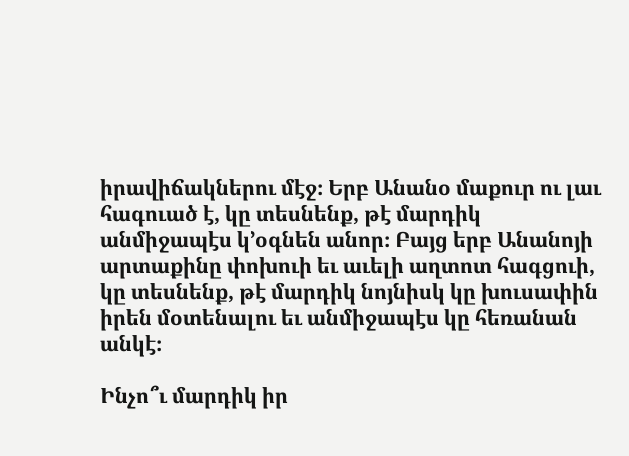իրավիճակներու մէջ։ Երբ Անանօ մաքուր ու լաւ հագուած է, կը տեսնենք, թէ մարդիկ անմիջապէս կ՚օգնեն անոր։ Բայց երբ Անանոյի արտաքինը փոխուի եւ աւելի աղտոտ հագցուի, կը տեսնենք, թէ մարդիկ նոյնիսկ կը խուսափին իրեն մօտենալու եւ անմիջապէս կը հեռանան անկէ։

Ինչո՞ւ մարդիկ իր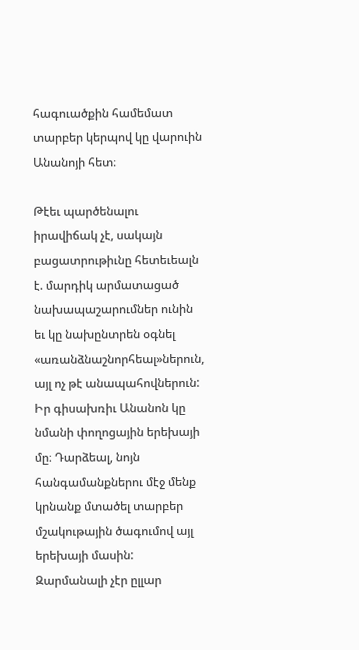հագուածքին համեմատ տարբեր կերպով կը վարուին Անանոյի հետ։

Թէեւ պարծենալու իրավիճակ չէ, սակայն բացատրութիւնը հետեւեալն է. մարդիկ արմատացած նախապաշարումներ ունին եւ կը նախընտրեն օգնել «առանձնաշնորհեալ»ներուն, այլ ոչ թէ անապահովներուն: Իր գիսախռիւ Անանոն կը նմանի փողոցային երեխայի մը։ Դարձեալ, նոյն հանգամանքներու մէջ մենք կրնանք մտածել տարբեր մշակութային ծագումով այլ երեխայի մասին: Զարմանալի չէր ըլլար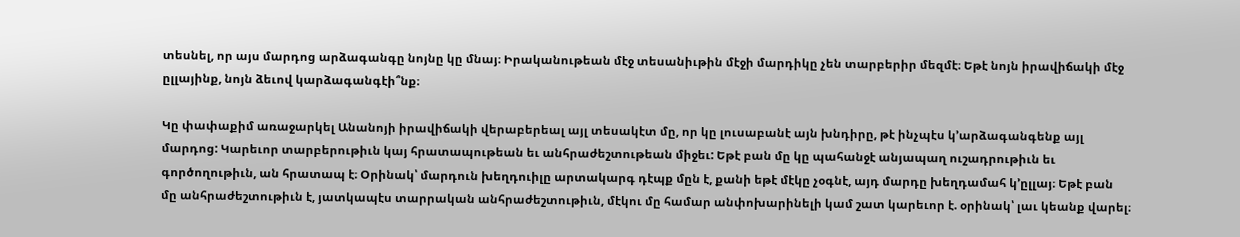տեսնել, որ այս մարդոց արձագանգը նոյնը կը մնայ։ Իրականութեան մէջ տեսանիւթին մէջի մարդիկը չեն տարբերիր մեզմէ։ Եթէ նոյն իրավիճակի մէջ ըլլայինք, նոյն ձեւով կարձագանգէի՞նք։

Կը փափաքիմ առաջարկել Անանոյի իրավիճակի վերաբերեալ այլ տեսակէտ մը, որ կը լուսաբանէ այն խնդիրը, թէ ինչպէս կ՚արձագանգենք այլ մարդոց: Կարեւոր տարբերութիւն կայ հրատապութեան եւ անհրաժեշտութեան միջեւ: Եթէ բան մը կը պահանջէ անյապաղ ուշադրութիւն եւ գործողութիւն, ան հրատապ է։ Օրինակ՝ մարդուն խեղդուիլը արտակարգ դէպք մըն է, քանի եթէ մէկը չօգնէ, այդ մարդը խեղդամահ կ՚ըլլայ։ Եթէ բան մը անհրաժեշտութիւն է, յատկապէս տարրական անհրաժեշտութիւն, մէկու մը համար անփոխարինելի կամ շատ կարեւոր է. օրինակ՝ լաւ կեանք վարել։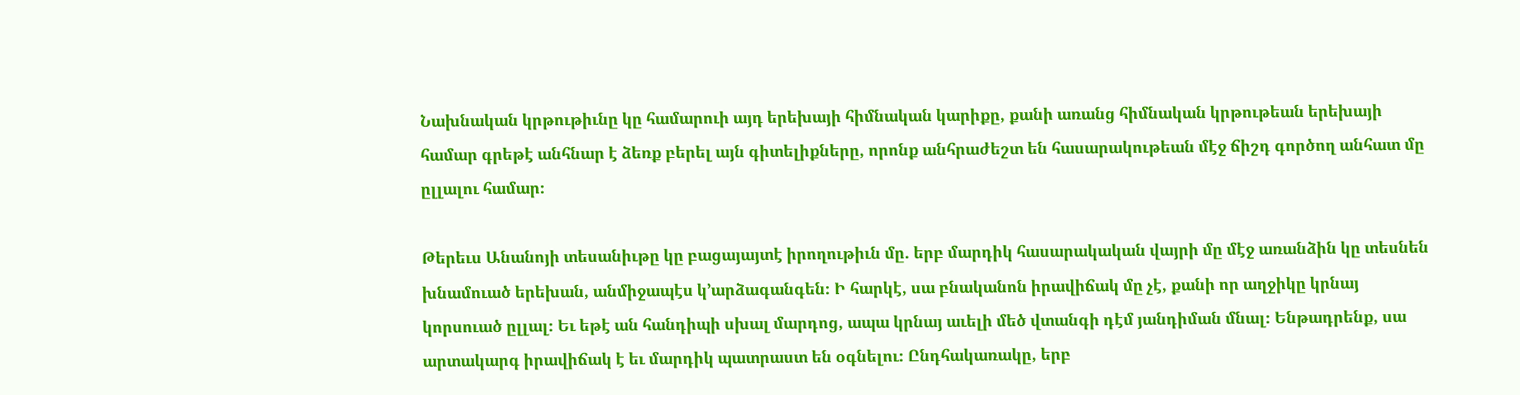Նախնական կրթութիւնը կը համարուի այդ երեխայի հիմնական կարիքը, քանի առանց հիմնական կրթութեան երեխայի համար գրեթէ անհնար է ձեռք բերել այն գիտելիքները, որոնք անհրաժեշտ են հասարակութեան մէջ ճիշդ գործող անհատ մը ըլլալու համար։

Թերեւս Անանոյի տեսանիւթը կը բացայայտէ իրողութիւն մը. երբ մարդիկ հասարակական վայրի մը մէջ առանձին կը տեսնեն խնամուած երեխան, անմիջապէս կ՚արձագանգեն։ Ի հարկէ, սա բնականոն իրավիճակ մը չէ, քանի որ աղջիկը կրնայ կորսուած ըլլալ։ Եւ եթէ ան հանդիպի սխալ մարդոց, ապա կրնայ աւելի մեծ վտանգի դէմ յանդիման մնալ։ Ենթադրենք, սա արտակարգ իրավիճակ է եւ մարդիկ պատրաստ են օգնելու։ Ընդհակառակը, երբ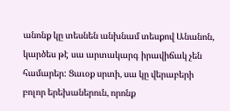անոնք կը տեսնեն անխնամ տեսքով Անանոն, կարծես թէ սա արտակարգ իրավիճակ չեն համարեր: Ցաւօք սրտի, սա կը վերաբերի բոլոր երեխաներուն, որոնք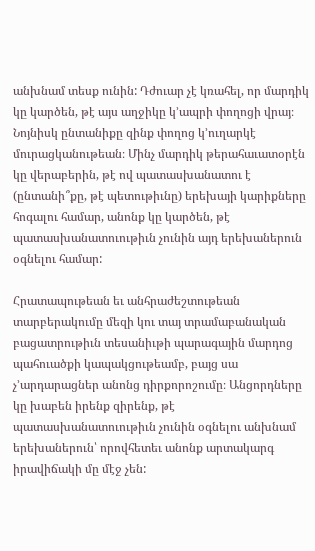անխնամ տեսք ունին: Դժուար չէ կռահել, որ մարդիկ կը կարծեն, թէ այս աղջիկը կ՚ապրի փողոցի վրայ։ Նոյնիսկ ընտանիքը զինք փողոց կ՚ուղարկէ մուրացկանութեան։ Մինչ մարդիկ թերահաւատօրէն կը վերաբերին, թէ ով պատասխանատու է (ընտանի՞քը, թէ պետութիւնը) երեխայի կարիքները հոգալու համար, անոնք կը կարծեն, թէ պատասխանատուութիւն չունին այդ երեխաներուն օգնելու համար:

Հրատապութեան եւ անհրաժեշտութեան տարբերակումը մեզի կու տայ տրամաբանական բացատրութիւն տեսանիւթի պարագային մարդոց պահուածքի կապակցութեամբ, բայց սա չ՚արդարացներ անոնց դիրքորոշումը։ Անցորդները կը խաբեն իրենք զիրենք, թէ պատասխանատուութիւն չունին օգնելու անխնամ երեխաներուն՝ որովհետեւ անոնք արտակարգ իրավիճակի մը մէջ չեն: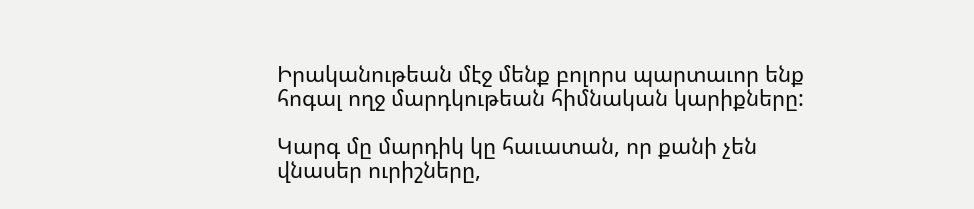Իրականութեան մէջ մենք բոլորս պարտաւոր ենք հոգալ ողջ մարդկութեան հիմնական կարիքները:

Կարգ մը մարդիկ կը հաւատան, որ քանի չեն վնասեր ուրիշները,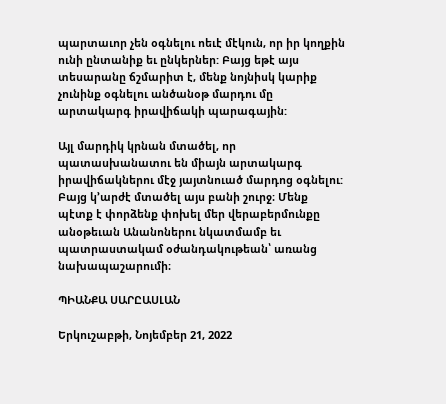պարտաւոր չեն օգնելու ոեւէ մէկուն, որ իր կողքին ունի ընտանիք եւ ընկերներ: Բայց եթէ այս տեսարանը ճշմարիտ է, մենք նոյնիսկ կարիք չունինք օգնելու անծանօթ մարդու մը արտակարգ իրավիճակի պարագային:

Այլ մարդիկ կրնան մտածել, որ պատասխանատու են միայն արտակարգ իրավիճակներու մէջ յայտնուած մարդոց օգնելու: Բայց կ՚արժէ մտածել այս բանի շուրջ։ Մենք պէտք է փորձենք փոխել մեր վերաբերմունքը անօթեւան Անանոներու նկատմամբ եւ պատրաստակամ օժանդակութեան՝ առանց նախապաշարումի։

ՊԻԱՆՔԱ ՍԱՐԸԱՍԼԱՆ

Երկուշաբթի, Նոյեմբեր 21, 2022